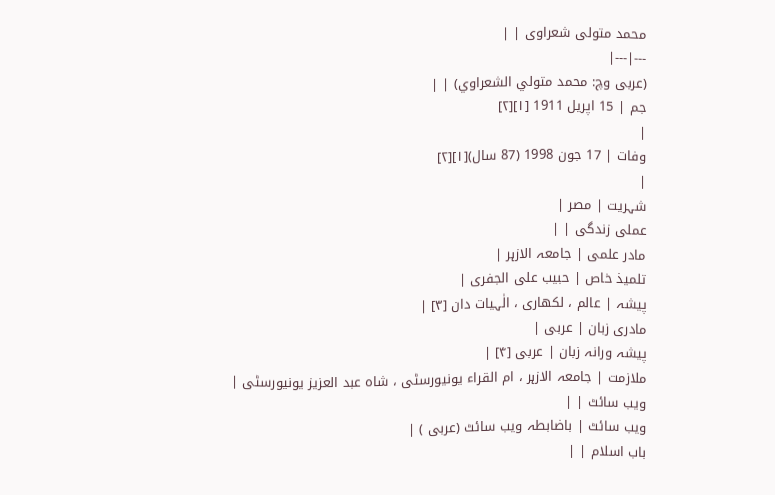محمد متولی شعراوی | |
---|---|
(عربی وچ: محمد متولي الشعراوي) | |
جم | 15 اپریل 1911 [۱][۲]
|
وفات | 17 جون 1998 (87 سال)[۱][۲]
|
شہریت | مصر |
عملی زندگی | |
مادر علمی | جامعہ الازہر |
تلمیذ خاص | حبیب علی الجفری |
پیشہ | عالم ، لکھاری ، الٰہیات دان [۳] |
مادری زبان | عربی |
پیشہ ورانہ زبان | عربی [۴] |
ملازمت | جامعہ الازہر ، ام القراء یونیورسٹی ، شاہ عبد العزیز یونیورسٹی |
ویب سائٹ | |
ویب سائٹ | باضابطہ ویب سائٹ (عربی ) |
باب اسلام | |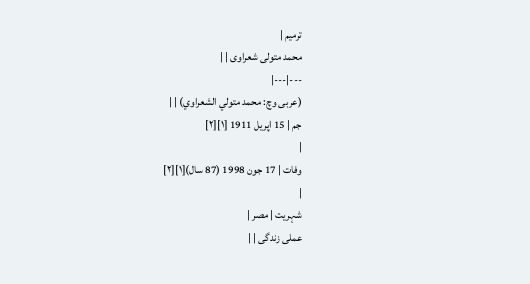ترمیم |
محمد متولی شعراوی | |
---|---|
(عربی وچ: محمد متولي الشعراوي) | |
جم | 15 اپریل 1911 [۱][۲]
|
وفات | 17 جون 1998 (87 سال)[۱][۲]
|
شہریت | مصر |
عملی زندگی | |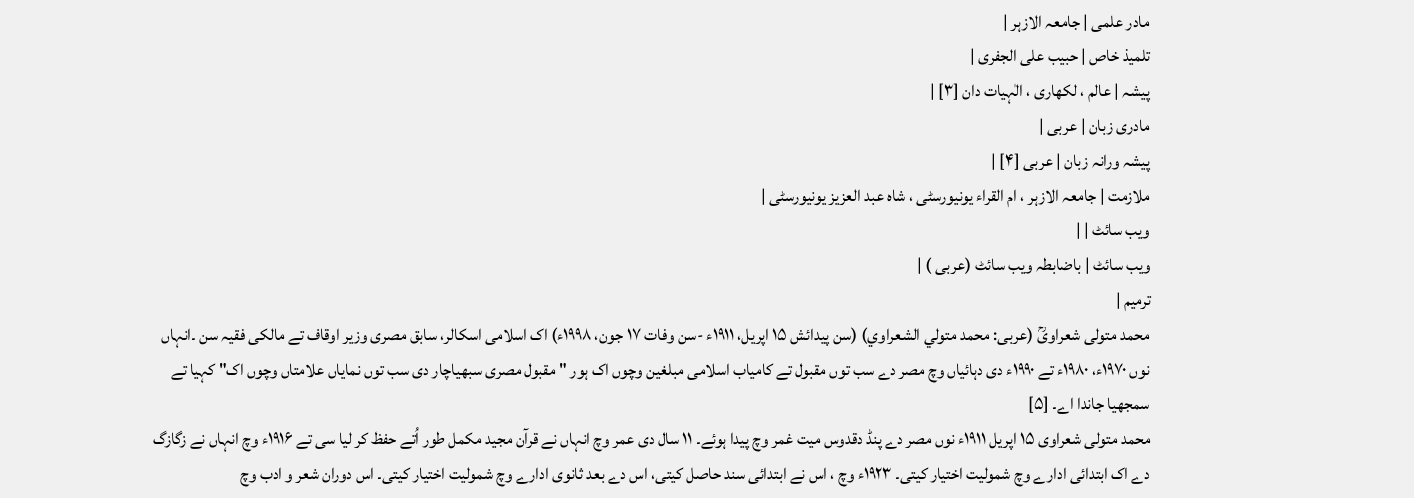مادر علمی | جامعہ الازہر |
تلمیذ خاص | حبیب علی الجفری |
پیشہ | عالم ، لکھاری ، الٰہیات دان [۳] |
مادری زبان | عربی |
پیشہ ورانہ زبان | عربی [۴] |
ملازمت | جامعہ الازہر ، ام القراء یونیورسٹی ، شاہ عبد العزیز یونیورسٹی |
ویب سائٹ | |
ویب سائٹ | باضابطہ ویب سائٹ (عربی ) |
ترمیم |
محمد متولی شعراویؒ (عربی: محمد متولي الشعراوي) (سن پیدائش ۱۵ اپریل، ۱۹۱۱ء -سن وفات ۱۷ جون، ۱۹۹۸ء) اک اسلامی اسکالر، سابق مصری وزیر اوقاف تے مالکی فقیہ سن ۔انہاں نوں ۱۹۷۰ء، ۱۹۸۰ء تے ۱۹۹۰ء دی دہائیاں وچ مصر دے سب توں مقبول تے کامیاب اسلامی مبلغین وچوں اک ہور "مقبول مصری سبھیاچار دی سب توں نمایاں علامتاں وچوں اک" کہیا تے سمجھیا جاندا اے۔ [۵]
محمد متولی شعراوی ۱۵ اپریل ۱۹۱۱ء نوں مصر دے پنڈ دقدوس میت غمر وچ پیدا ہوئے۔ ۱۱ سال دی عمر وچ انہاں نے قرآن مجید مکمل طور اُتے حفظ کر ليا سی تے ۱۹۱۶ء وچ انہاں نے زگازگ دے اک ابتدائی ادارے وچ شمولیت اختیار کيتی۔ ۱۹۲۳ء وچ ، اس نے ابتدائی سند حاصل کيتی، اس دے بعد ثانوی ادارے وچ شمولیت اختیار کيتی۔ اس دوران شعر و ادب وچ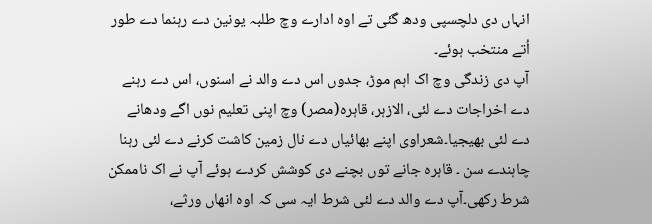انہاں دی دلچسپی ودھ گئی تے اوہ ادارے وچ طلبہ یونین دے رہنما دے طور اُتے منتخب ہوئے۔
آپ دی زندگی وچ اک اہم موڑ، جدوں اس دے والد نے اسنوں، اس دے رہنے دے اخراجات دے لئی، الازہر، قاہرہ(مصر) وچ اپنی تعلیم نوں اگے ودھانے دے لئی بھیجیا۔شعراوی اپنے بھائیاں دے نال زمین کاشت کرنے دے لئی رہنا چاہندے سن ۔ قاہرہ جانے توں بچنے دی کوشش کردے ہوئے آپ نے اک ناممکن شرط رکھی۔آپ دے والد دے لئی شرط ایہ سی کہ اوہ انھاں ورثے،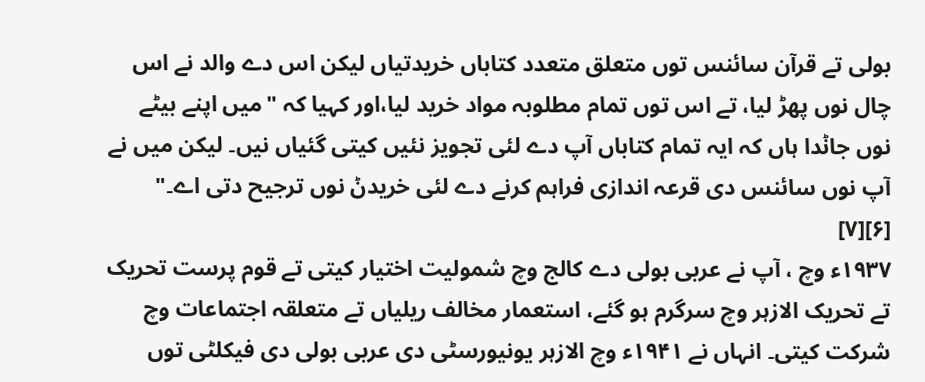بولی تے قرآن سائنس توں متعلق متعدد کتاباں خریدتیاں لیکن اس دے والد نے اس چال نوں پھڑ لیا، تے اس توں تمام مطلوبہ مواد خرید لیا،اور کہیا کہ "ميں اپنے بیٹے نوں جاݨدا ہاں کہ ایہ تمام کتاباں آپ دے لئی تجویز نئيں کيتی گئیاں نيں۔ لیکن ميں نے آپ نوں سائنس دی قرعہ اندازی فراہم کرنے دے لئی خریدݨ نوں ترجیح دتی اے۔" [۶][۷]
۱۹۳۷ء وچ ، آپ نے عربی بولی دے کالج وچ شمولیت اختیار کيتی تے قوم پرست تحریک تے تحریک الازہر وچ سرگرم ہو گئے، استعمار مخالف ریلیاں تے متعلقہ اجتماعات وچ شرکت کيتی۔ انہاں نے ۱۹۴۱ء وچ الازہر یونیورسٹی دی عربی بولی دی فیکلٹی توں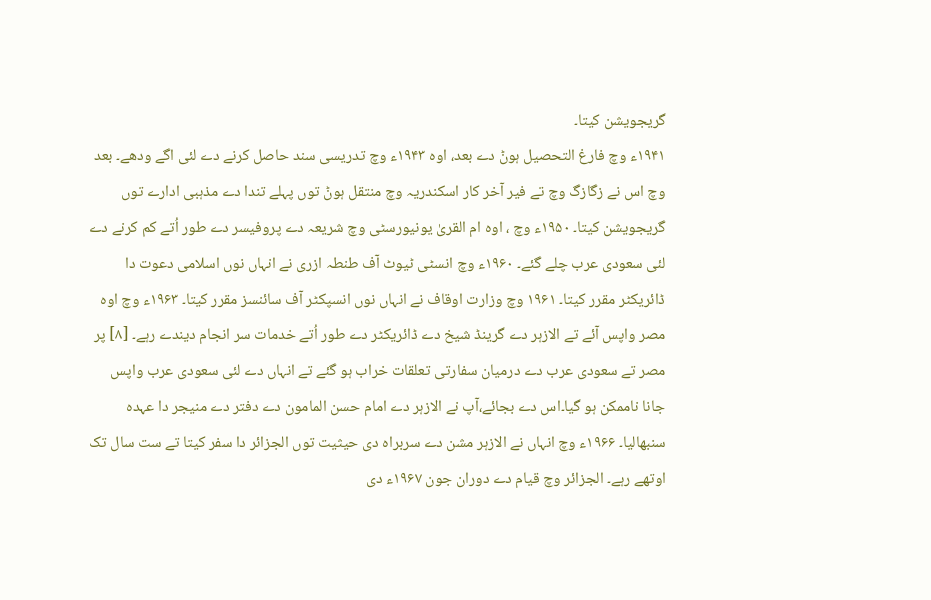گریجویشن کيتا۔
۱۹۴۱ء وچ فارغ التحصیل ہوݨ دے بعد، اوہ ۱۹۴۳ء وچ تدریسی سند حاصل کرنے دے لئی اگے ودھے۔ بعد وچ اس نے زگازگ وچ تے فیر آخر کار اسکندریہ وچ منتقل ہوݨ توں پہلے تندا دے مذہبی ادارے توں گریجویشن کيتا۔ ۱۹۵۰ء وچ ، اوہ ام القریٰ یونیورسٹی وچ شریعہ دے پروفیسر دے طور اُتے کم کرنے دے لئی سعودی عرب چلے گئے۔ ۱۹۶۰ء وچ انسٹی ٹیوٹ آف طنطہ ازری نے انہاں نوں اسلامی دعوت دا ڈائریکٹر مقرر کيتا۔ ۱۹۶۱ وچ وزارت اوقاف نے انہاں نوں انسپکٹر آف سائنسز مقرر کيتا۔ ۱۹۶۳ء وچ اوہ مصر واپس آئے تے الازہر دے گرینڈ شیخ دے ڈائریکٹر دے طور اُتے خدمات سر انجام دیندے رہے۔ [۸] پر مصر تے سعودی عرب دے درمیان سفارتی تعلقات خراب ہو گئے تے انہاں دے لئی سعودی عرب واپس جانا ناممکن ہو گیا۔اس دے بجائے،آپ نے الازہر دے امام حسن المامون دے دفتر دے منیجر دا عہدہ سنبھالیا۔ ۱۹۶۶ء وچ انہاں نے الازہر مشن دے سربراہ دی حیثیت توں الجزائر دا سفر کيتا تے ست سال تک اوتھے رہے۔ الجزائر وچ قیام دے دوران جون ۱۹۶۷ء دی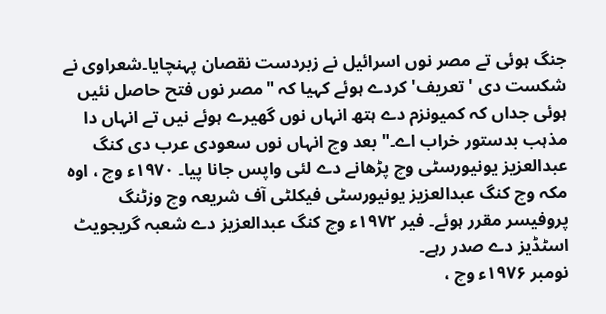جنگ ہوئی تے مصر نوں اسرائیل نے زبردست نقصان پہنچایا۔شعراوی نے شکست دی 'تعریف' کردے ہوئے کہیا کہ "مصر نوں فتح حاصل نئيں ہوئی جداں کہ کمیونزم دے ہتھ انہاں نوں گھیرے ہوئے نيں تے انہاں دا مذہب بدستور خراب اے۔" بعد وچ انہاں نوں سعودی عرب دی کنگ عبدالعزیز یونیورسٹی وچ پڑھانے دے لئی واپس جانا پيا۔ ۱۹۷۰ء وچ ، اوہ مکہ وچ کنگ عبدالعزیز یونیورسٹی فیکلٹی آف شریعہ وچ وزٹنگ پروفیسر مقرر ہوئے۔ فیر ۱۹۷۲ء وچ کنگ عبدالعزیز دے شعبہ گریجویٹ اسٹڈیز دے صدر رہے۔
نومبر ۱۹۷۶ء وچ ،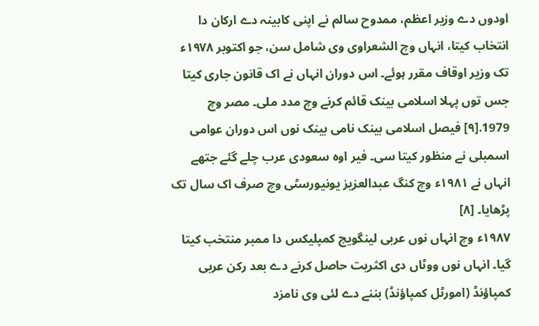اودوں دے وزیر اعظم، ممدوح سالم نے اپنی کابینہ دے ارکان دا انتخاب کیتا، انہاں وچ الشعراوی وی شامل سن، جو اکتوبر ۱۹۷۸ء تک وزیر اوقاف مقرر ہوئے۔ اس دوران انہاں نے اک قانون جاری کيتا جس توں پہلا اسلامی بینک قائم کرنے وچ مدد ملی۔ مصر وچ 1979.[۹] فیصل اسلامی بینک نامی بینک نوں اس دوران عوامی اسمبلی نے منظور کيتا سی۔ فیر اوہ سعودی عرب چلے گئے جتھے انہاں نے ۱۹۸۱ء وچ کنگ عبدالعزیز یونیورسٹی وچ صرف اک سال تک پڑھایا۔ [۸]
۱۹۸۷ء وچ انہاں نوں عربی لینگویج کمپلیکس دا ممبر منتخب کيتا گیا۔ انہاں نوں ووٹاں دی اکثریت حاصل کرنے دے بعد رکن عربی کمپاؤنڈ (امورٹل کمپاؤنڈ) بننے دے لئی وی نامزد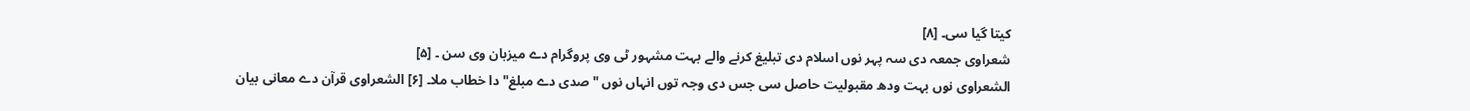کيتا گیا سی۔ [۸]
شعراوی جمعہ دی سہ پہر نوں اسلام دی تبلیغ کرنے والے بہت مشہور ٹی وی پروگرام دے میزبان وی سن ۔ [۵]
الشعراوی نوں بہت ودھ مقبولیت حاصل سی جس دی وجہ توں انہاں نوں "صدی دے مبلغ" دا خطاب ملا۔ [۶] الشعراوی قرآن دے معانی بیان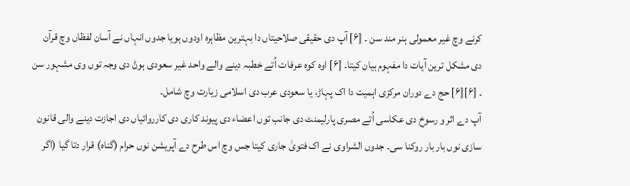کرنے وچ غیر معمولی ہنر مند سن ۔ [۶] آپ دی حقیقی صلاحیتاں دا بہترین مظاہرہ اودوں ہويا جدوں انہاں نے آسان لفظاں وچ قرآن دی مشکل ترین آیات دا مفہوم بیان کيتا۔ [۶] اوہ کوہ عرفات اُتے خطبہ دینے والے واحد غیر سعودی ہوݨ دی وجہ توں وی مشہور سن ۔ [۶][۶] حج دے دوران مرکزی اہمیت دا اک پہاڑ، یا سعودی عرب دی اسلامی زیارت وچ شامل۔
آپ دے اثر و رسوخ دی عکاسی اُتے مصری پارلیمنٹ دی جانب توں اعضاء دی پیوند کاری دی کارروائیاں دی اجازت دینے والی قانون سازی نوں بار بار روکنا سی۔ جدوں الشراوی نے اک فتویٰ جاری کيتا جس وچ اس طرح دے آپریشن نوں حرام (گناہ) قرار دتا گیا (اگر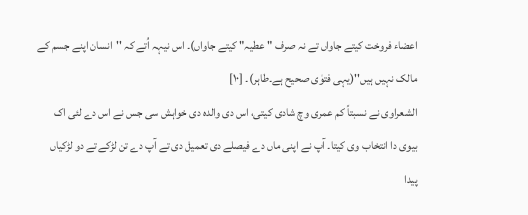اعضاء فروخت کيتے جاواں تے نہ صرف "عطیہ" کيتے جاواں)۔ اس نیہہ اُتے کہ ''انسان اپنے جسم کے مالک نہیں ہیں''(یہی فتوٰی صحیح ہے۔طاہر)۔ [۱۰]
الشعراوی نے نسبتاً کم عمری وچ شادی کيتی، اس دی والدہ دی خواہش سی جس نے اس دے لئی اک بیوی دا انتخاب وی کيتا۔ آپ نے اپنی ماں دے فیصلے دی تعمیݪ دی تے آپ دے تن لڑکے تے دو لڑکیاں پیدا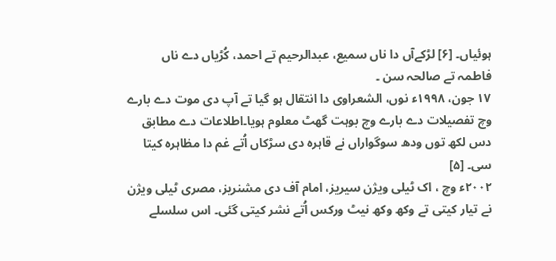ہوئیاں۔ [۶] لڑکےآں دا ناں سمیع، عبدالرحیم تے احمد، کُڑیاں دے ناں فاطمہ تے صالحہ سن ۔
۱۷ جون، ۱۹۹۸ء نوں، الشعراوی دا انتقال ہو گیا تے آپ دی موت دے بارے وچ تفصیلات دے بارے وچ بوہت گھٹ معلوم ہويا۔اطلاعات دے مطابق دس لکھ توں ودھ سوگواراں نے قاہرہ دی سڑکاں اُتے غم دا مظاہرہ کيتا سی۔ [۵]
۲۰۰۲ء وچ ، اک ٹیلی ویژن سیریز، امام آف دی مشنریز، مصری ٹیلی ویژن نے تیار کيتی تے وکھ وکھ نیٹ ورکس اُتے نشر کيتی گئی۔ اس سلسلے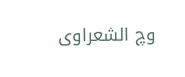وچ الشعراوی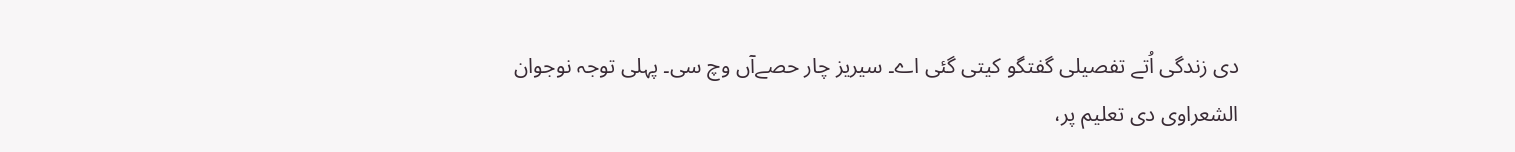دی زندگی اُتے تفصیلی گفتگو کيتی گئی اے۔ سیریز چار حصےآں وچ سی۔ پہلی توجہ نوجوان الشعراوی دی تعلیم پر،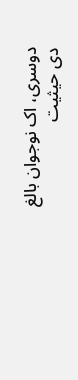دوسری، اک نوجوان بالغ دی حیثیت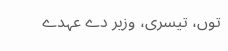توں، تیسری، وزیر دے عہدے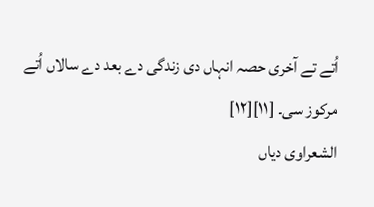اُتے تے آخری حصہ انہاں دی زندگی دے بعد دے سالاں اُتے مرکوز سی۔ [۱۱][۱۲]
الشعراوی دیاں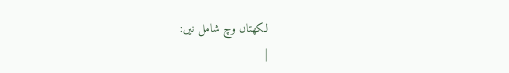لکھتاں وچ شامل نيں:
|